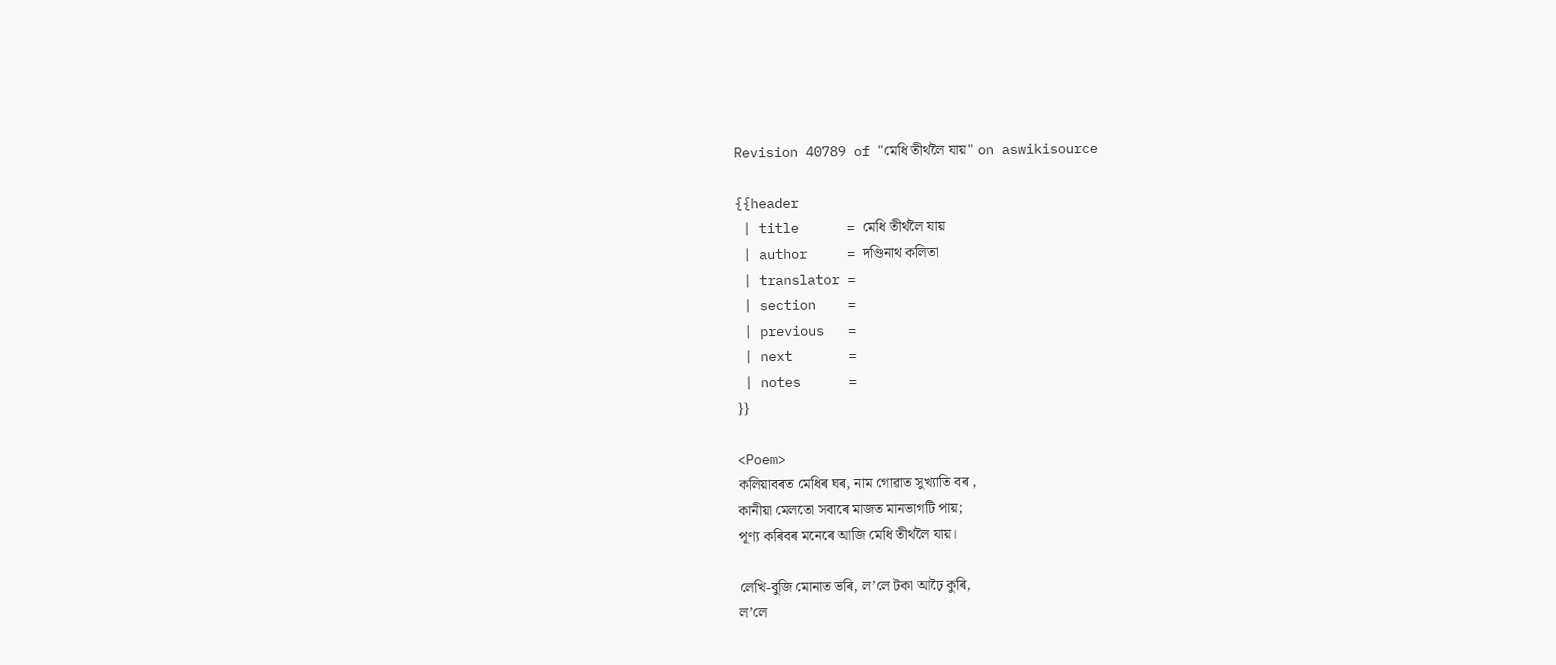Revision 40789 of "মেধি তীৰ্থলৈ যায়" on aswikisource

{{header
 | title      = মেধি তীৰ্থলৈ যায়
 | author     = দণ্ডিনাথ কলিতা
 | translator =
 | section    =
 | previous   =
 | next       =
 | notes      =
}}

<Poem>
কলিয়াবৰত মেধিৰ ঘৰ, নাম গোৱাত সুখ্যাতি বৰ ,
কানীয়া মেলতো সবাৰে মাজত মানভাগটি পায়;
পূণ্য কৰিবৰ মনেৰে আজি মেধি তীৰ্থলৈ যায়।

লেখি-বুজি মোনাত ভৰি, ল’লে টকা আঢ়ৈ কুৰি,
ল’লে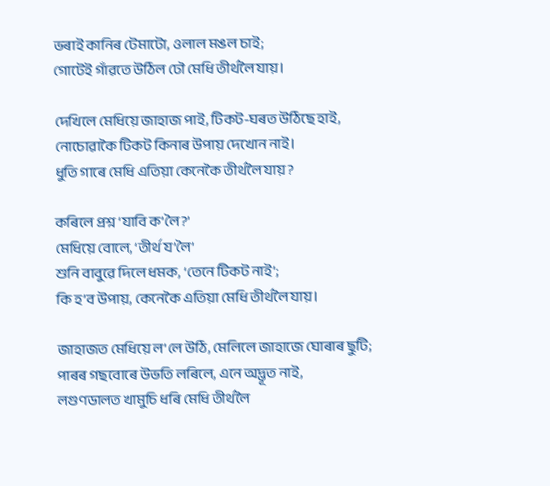ভৰাই কানিৰ টেমাটো, ওলাল মঙল চাই;
গোটেই গাঁৱতে উঠিল ঢৌ মেধি তীৰ্থলৈ যায়।

দেখিলে মেধিয়ে জাহাজ পাই, টিকট-ঘৰত উঠিছে হাই,
নোচোৱাকৈ টিকট কিনাৰ উপায় দেখোন নাই।
ধুতি গাৰে মেধি এতিয়া কেনেকৈ তীৰ্থলৈ যায়?

কৰিলে প্ৰশ্ন ‘যাবি ক’লৈ?’
মেধিয়ে বোলে, ‘তীৰ্থ য’লৈ’
শুনি বাবুৱে দিলে ধমক, ‘তেনে টিকট নাই’;
কি হ’ব উপায়, কেনেকৈ এতিয়া মেধি তীৰ্থলৈ যায়।

জাহাজত মেধিয়ে ল’লে উঠি, মেলিলে জাহাজে ঘোৰাৰ ছুটি;
পাৰৰ গছবোৰে উভতি লৰিলে, এনে অদ্ভূত নাই,
লগুণডালত খামুচি ধৰি মেধি তীৰ্থলৈ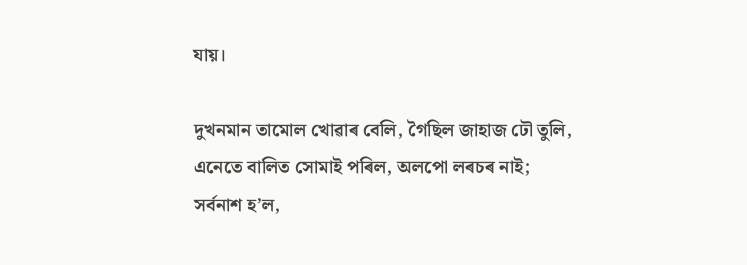যায়।

দুখনমান তামোল খোৱাৰ বেলি, গৈছিল জাহাজ ঢৌ তুলি,
এনেতে বালিত সোমাই পৰিল, অলপো লৰচৰ নাই;
সৰ্বনাশ হ’ল,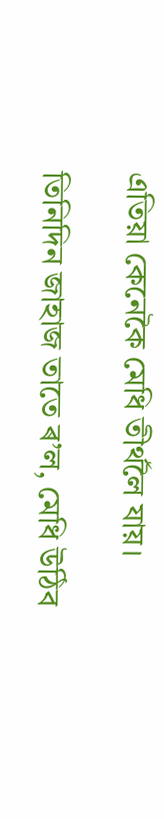এতিয়া কেনেকৈ মেধি তীৰ্থলৈ যায়।

তিনিদিন জাহাজ তাতে ৰ’ল, মেধি উঠিব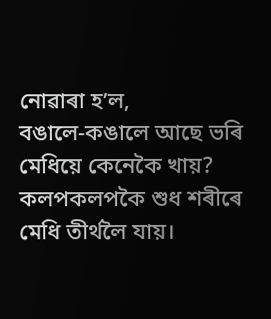নোৱাৰা হ’ল,
বঙালে-কঙালে আছে ভৰি মেধিয়ে কেনেকৈ খায়?
কলপকলপকৈ শুধ শৰীৰে মেধি তীৰ্থলৈ যায়।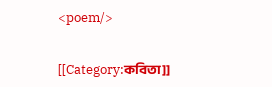<poem/>

[[Category:কবিতা]]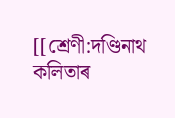[[শ্ৰেণী:দণ্ডিনাথ কলিতাৰ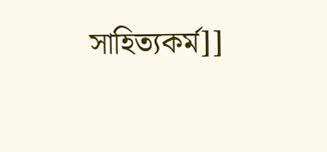সাহিত্যকৰ্ম]]